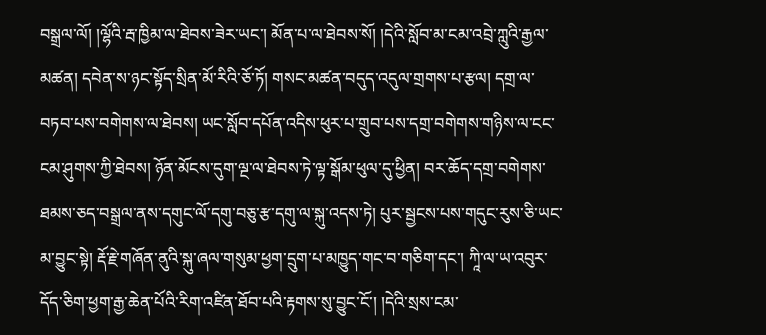བསྒྲལ་ལོ། །ལྷོའི་རྦ་ཁྱིམ་ལ་ཐེབས་ཟེར་ཡང་། མོན་པ་ལ་ཐེབས་སོ། །དེའི་སློབ་མ་ངམ་འབྲེ་ཀླུའི་རྒྱལ་མཚན། དབེན་ས་ཉང་སྟོད་སྲིན་མོ་རིའི་ཅོ་ཏོ། གསང་མཚན་བདུད་འདུལ་གྲགས་པ་རྩལ། དགྲ་ལ་བཏབ་པས་བགེགས་ལ་ཐེབས། ཡང་སློབ་དཔོན་འདིས་ཕུར་པ་གྲུབ་པས་དགྲ་བགེགས་གཉིས་ལ་ངང་ངམ་ཤུགས་ཀྱི་ཐེབས། ཉོན་མོངས་དུག་ལྔ་ལ་ཐེབས་ཏེ་ལྟ་སྒོམ་ཕུལ་དུ་ཕྱིན། བར་ཆོད་དགྲ་བགེགས་ཐམས་ཅད་བསྒྲལ་ནས་དགུང་ལོ་དགུ་བཅུ་རྩ་དགུ་ལ་སྐུ་འདས་ཏེ། པུར་སྦྱངས་པས་གདུང་རུས་ཅི་ཡང་མ་བྱུང་སྟེ། རྡོ་རྗེ་གཞོན་ནུའི་སྐུ་ཞལ་གསུམ་ཕྱག་དྲུག་པ་མཁྱུད་གང་བ་གཅིག་དང་། ཀཱི་ལ་ཡ་འབུར་དོད་ཅིག་ཕྱག་རྒྱ་ཆེན་པོའི་རིག་འཛིན་ཐོབ་པའི་རྟགས་སུ་བྱུང་ངོ་། །དེའི་སྲས་ངམ་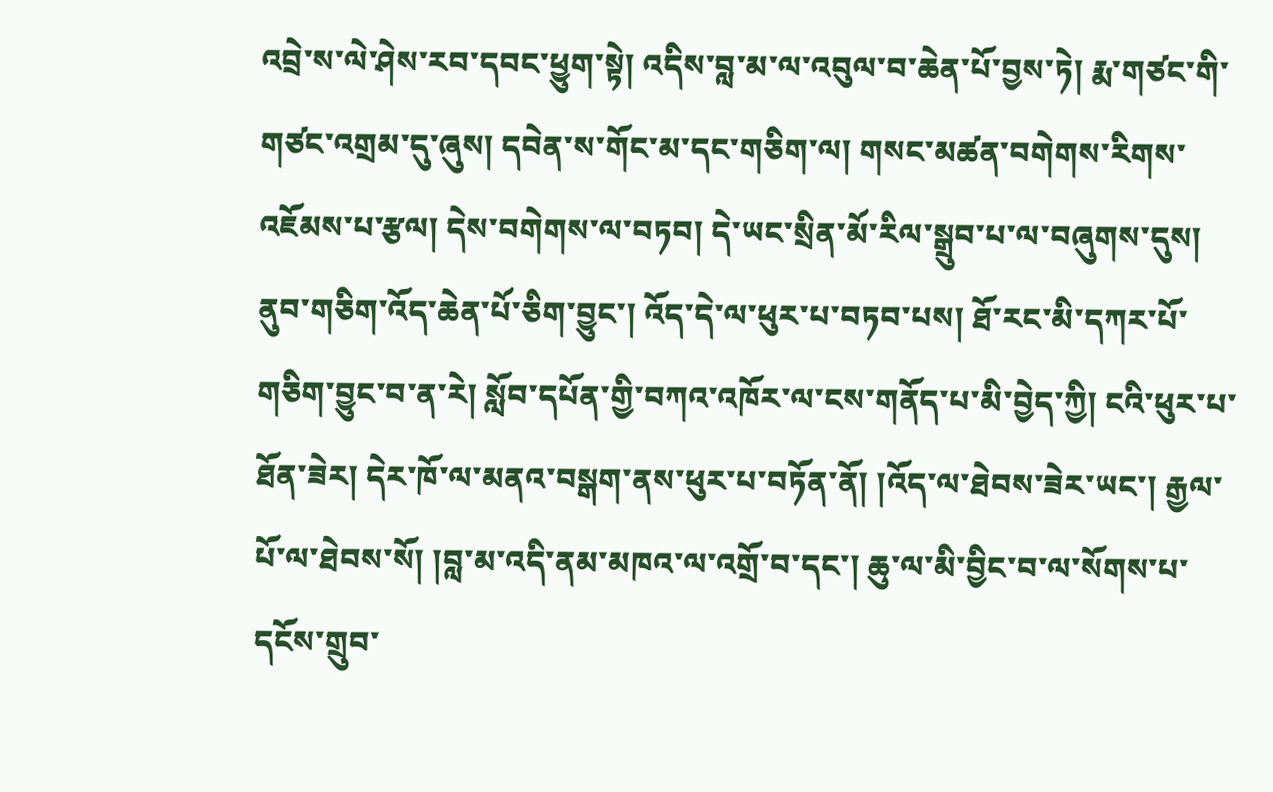འབྲེ་ས་ལེ་ཤེས་རབ་དབང་ཕྱུག་སྟེ། འདིས་བླ་མ་ལ་འབུལ་བ་ཆེན་པོ་བྱས་ཏེ། རྨ་གཙང་གི་གཙང་འགྲམ་དུ་ཞུས། དབེན་ས་གོང་མ་དང་གཅིག་ལ། གསང་མཚན་བགེགས་རིགས་འཇོམས་པ་རྩལ། དེས་བགེགས་ལ་བཏབ། དེ་ཡང་སྲིན་མོ་རིལ་སྒྲུབ་པ་ལ་བཞུགས་དུས། ནུབ་གཅིག་འོད་ཆེན་པོ་ཅིག་བྱུང་། འོད་དེ་ལ་ཕུར་པ་བཏབ་པས། ཐོ་རང་མི་དཀར་པོ་གཅིག་བྱུང་བ་ན་རེ། སློབ་དཔོན་གྱི་བཀའ་འཁོར་ལ་ངས་གནོད་པ་མི་བྱེད་ཀྱི། ངའི་ཕུར་པ་ཐོན་ཟེར། དེར་ཁོ་ལ་མནའ་བསྒག་ནས་ཕུར་པ་བཏོན་ནོ། །འོད་ལ་ཐེབས་ཟེར་ཡང་། རྒྱལ་པོ་ལ་ཐེབས་སོ། །བླ་མ་འདི་ནམ་མཁའ་ལ་འགྲོ་བ་དང་། ཆུ་ལ་མི་བྱིང་བ་ལ་སོགས་པ་དངོས་གྲུབ་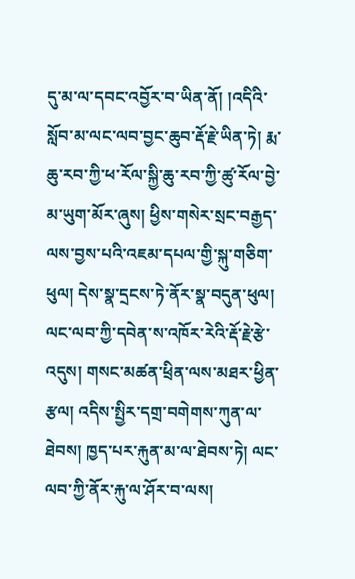དུ་མ་ལ་དབང་འབྱོར་བ་ཡིན་ནོ། །འདིའི་སློབ་མ་ལང་ལབ་བྱང་ཆུབ་རྡོ་རྗེ་ཡིན་ཏེ། རྨ་ཆུ་རབ་ཀྱི་ཕ་རོལ་སྐྱི་ཆུ་རབ་ཀྱི་ཚུ་རོལ་བྱེ་མ་ཡུག་མོར་ཞུས། ཕྱིས་གསེར་སྲང་བརྒྱད་ལས་བྱས་པའི་འཇམ་དཔལ་གྱི་སྐུ་གཅིག་ཕུལ། དེས་སྣ་དྲངས་ཏེ་ནོར་སྣ་བདུན་ཕུལ། ལང་ལབ་ཀྱི་དབེན་ས་འཁོར་རེའི་རྡོ་རྗེ་རྩེ་འདུས། གསང་མཚན་ཕྲིན་ལས་མཐར་ཕྱིན་རྩལ། འདིས་སྤྱིར་དགྲ་བགེགས་ཀུན་ལ་ཐེབས། ཁྱད་པར་རྐུན་མ་ལ་ཐེབས་ཏེ། ལང་ལབ་ཀྱི་ནོར་རྐུ་ལ་ཤོར་བ་ལས།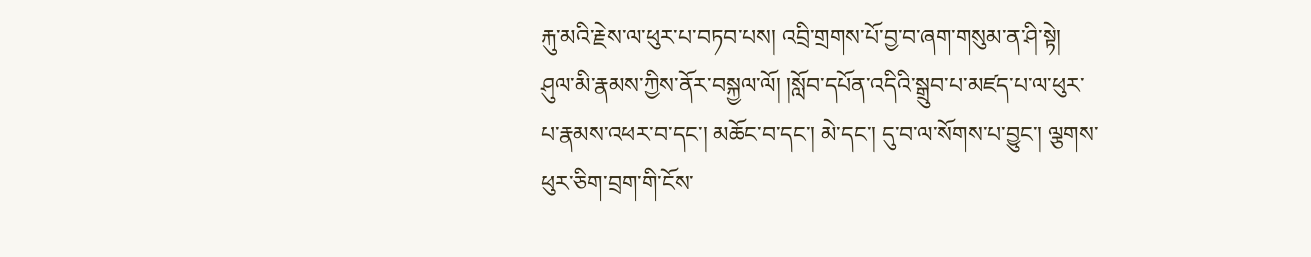རྐུ་མའི་རྗེས་ལ་ཕུར་པ་བཏབ་པས། འབྲི་གྲགས་པོ་བྱ་བ་ཞག་གསུམ་ན་ཤི་སྟེ། ཤུལ་མི་རྣམས་ཀྱིས་ནོར་བསྐྱལ་ལོ། །སློབ་དཔོན་འདིའི་སྒྲུབ་པ་མཛད་པ་ལ་ཕུར་པ་རྣམས་འཕར་བ་དང་། མཆོང་བ་དང་། མེ་དང་། དུ་བ་ལ་སོགས་པ་བྱུང་། ལྕགས་ཕུར་ཅིག་བྲག་གི་ངོས་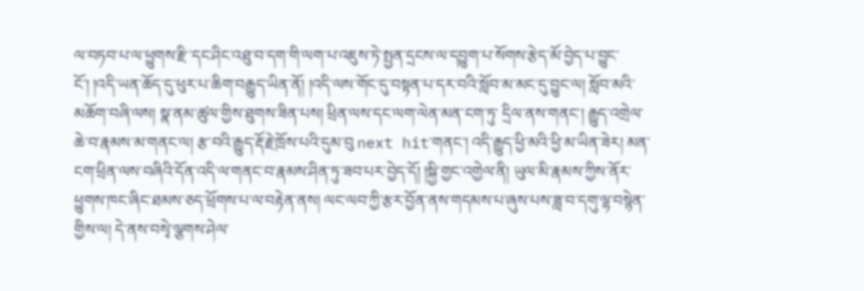ལ་བཏབ་པ་ལ་ཕྱུགས་རྫི་དང་ཤིང་འཐུ་བ་དག་གི་ལག་པ་འཇུས་ཏེ་སྤྱན་དྲངས་ལ་དབྱུག་པ་སོགས་རྩེད་མོ་བྱེད་པ་བྱུང་ངོ་། །འདི་ཡན་ཆོད་དུ་ཕུར་པ་ཆིག་བརྒྱུད་ཡིན་ནོ། །འདི་ལས་གོང་དུ་བསྟན་པ་དར་བའི་སློབ་མ་མང་དུ་བྱུང་ལ། སློབ་མའི་མཆོག་བཞི་ལས། སྣ་ནམ་ཚུལ་གྱིས་ཐུགས་ཟིན་པས། ཕྲིན་ལས་དང་ལག་ལེན་མན་ངག་ཏུ་ དྲིལ་ནས་གནང་། རྒྱུད་འགྲེལ་ཆེ་བ་རྣམས་མ་གནང་ལ། རྩ་བའི་རྒྱུད་རྡོ་རྗེ་ཁྲོས་པའི་དུམ་བུ next hit་གནང་། འདི་རྒྱུད་ཕྱི་མའི་ཕྱི་མ་ཡིན་ཟེར། མན་ངག་ཕྲིན་ལས་བཞིའི་དོན་འདི་ལ་གནང་བ་རྣམས་ཤིན་ཏུ་ཟབ་པར་བྱེད་དོ། །སྐྱི་གྱང་འགྱེལ་ནི། ཡུལ་མི་རྣམས་ཀྱིས་ནོར་ཕྱུགས་ཁང་ཞིང་ཐམས་ཅད་ཕྲོགས་པ་ལ་བརྟེན་ནས། ལང་ལབ་ཀྱི་རྩར་བྱོན་ནས་གདམས་པ་ཞུས་པས་ཟླ་བ་དགུ་ལྷ་བསྙེན་གྱིས་ལ། དེ་ནས་བསྭེ་ལྕགས་ཤེལ་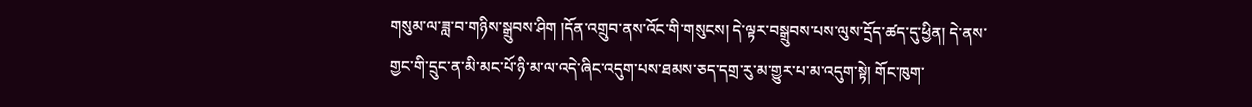གསུམ་ལ་ཟླ་བ་གཉིས་སྒྲུབས་ཤིག །དོན་འགྲུབ་ནས་འོང་གི་གསུངས། དེ་ལྟར་བསྒྲུབས་པས་ལུས་དྲོད་ཚད་དུ་ཕྱིན། དེ་ནས་གྱང་གི་དྲུང་ན་མི་མང་པོ་ཉི་མ་ལ་འདེ་ཞིང་འདུག་པས་ཐམས་ཅད་དགྲ་རུ་མ་གྱུར་པ་མ་འདུག་སྟེ། གོང་ཁུག་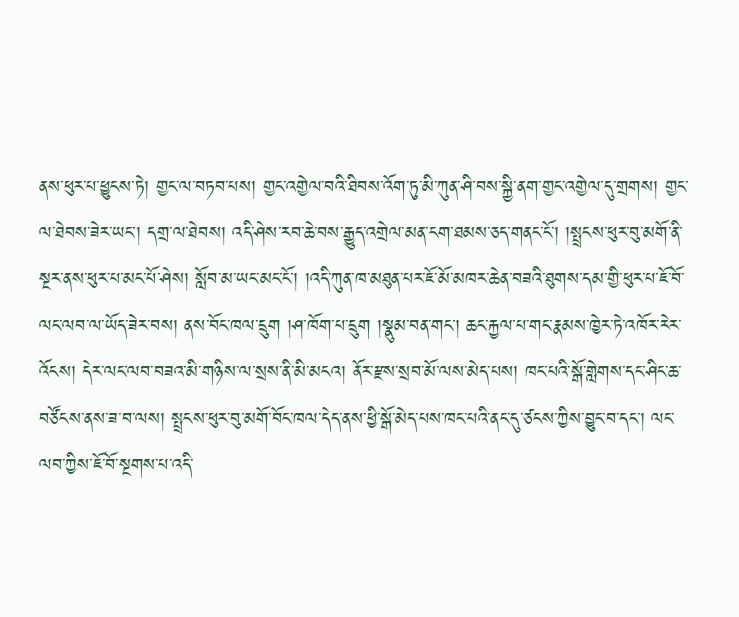ནས་ཕུར་པ་ཕྱུངས་ཏེ། གྱང་ལ་བཏབ་པས། གྱང་འགྱེལ་བའི་ཐིབས་འོག་ཏུ་མི་ཀུན་ཤི་བས་སྐྱི་ནག་གྱང་འགྱེལ་དུ་གྲགས། གྱང་ལ་ཐེབས་ཟེར་ཡང་། དགྲ་ལ་ཐེབས། འདི་ཤེས་རབ་ཆེ་བས་རྒྱུད་འགྲེལ་མན་ངག་ཐམས་ཅད་གནང་ངོ་། །སྤྲངས་ཕུར་བུ་མགོ་ནི་སྔར་ནས་ཕུར་པ་མང་པོ་ཤེས། སློབ་མ་ཡང་མང་ངོ་། །འདི་ཀུན་ཁ་མཐུན་པར་ཇོ་མོ་མཁར་ཆེན་བཟའི་ཐུགས་དམ་གྱི་ཕུར་པ་ཇོ་བོ་ལང་ལབ་ལ་ཡོད་ཟེར་བས། ནས་བོང་ཁལ་དྲུག །ཤ་ཁོག་པ་དྲུག །སྣུམ་བན་གང་། ཆང་རྐྱལ་པ་གང་རྣམས་ཁྱེར་ཏེ་འཁོར་རེར་འོངས། དེར་ལང་ལབ་བཟའ་མི་གཉིས་ལ་སྲས་ནི་མི་མངའ། ནོར་རྫས་སྲབ་མོ་ལས་མེད་པས། ཁང་པའི་སྒོ་གླེགས་དང་ཤིང་ཆ་བཙོངས་ནས་ཟ་བ་ལས། སྤྲངས་ཕུར་བུ་མགོ་བོང་ཁལ་དེད་ནས་ཕྱི་སྒོ་མེད་པས་ཁང་པའི་ནང་དུ་ཙངས་ཀྱིས་བྱུང་བ་དང་། ལང་ལབ་ཀྱིས་ཇོ་བོ་སྔགས་པ་འདི་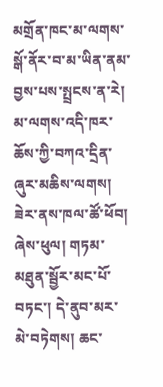མགྲོན་ཁང་མ་ལགས་སྒོ་ནོར་བ་མ་ཡིན་ནམ་བྱས་པས་སྤྲངས་ན་རེ། མ་ལགས་འདི་ཁར་ཆོས་ཀྱི་བཀའ་དྲིན་ཞུར་མཆིས་ལགས། ཟེར་ནས་ཁལ་ཚོ་ཕོབ། ཞེས་ཕུལ། གཏམ་མཐུན་སྦྱོར་མང་པོ་བཏང་། དེ་ནུབ་མར་མེ་བཏེགས། ཆང་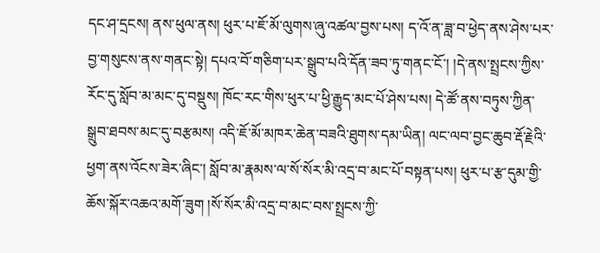དང་ཤ་དྲངས། ནས་ཕུལ་ནས། ཕུར་པ་ཇོ་མོ་ལུགས་ཞུ་འཚལ་བྱས་པས། ད་འོ་ན་ཟླ་བ་ཕྱེད་ནས་ཤེས་པར་བྱ་གསུངས་ནས་གནང་སྟེ། དཔའ་བོ་གཅིག་པར་སྒྲུབ་པའི་དོན་ཟབ་ཏུ་གནང་ངོ་། །དེ་ནས་སྤྲངས་ཀྱིས་རོང་དུ་སློབ་མ་མང་དུ་བསྡུས། ཁོང་རང་གིས་ཕུར་པ་ཕྱི་རྒྱུད་མང་པོ་ཤེས་པས། དེ་ཚོ་ནས་བཏུས་ཀྱིན་སྒྲུབ་ཐབས་མང་དུ་བརྩམས། འདི་ཇོ་མོ་མཁར་ཆེན་བཟའི་ཐུགས་དམ་ཡིན། ལང་ལབ་བྱང་ཆུབ་རྡོ་རྗེའི་ཕྱག་ནས་འོངས་ཟེར་ཞིང་། སློབ་མ་རྣམས་ལ་སོ་སོར་མི་འདྲ་བ་མང་པོ་བསྟན་པས། ཕུར་པ་རྩ་དུམ་གྱི་ཆོས་སྐོར་འཆའ་མགོ་ཟུག །སོ་སོར་མི་འདྲ་བ་མང་བས་སྤྲངས་ཀྱི་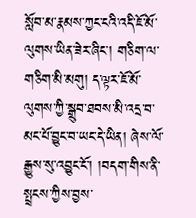སློབ་མ་རྣམས་ཀྱང་ངའི་འདི་ཇོ་མོ་ལུགས་ཡིན་ཟེར་ཞིང་། གཅིག་ལ་གཅིག་མི་མགུ། ད་ལྟར་ཇོ་མོ་ལུགས་ཀྱི་སྒྲུབ་ཐབས་མི་འདྲ་བ་མང་པོ་བྱུང་བ་ཡང་དེ་ཡིན། ཞེས་ལོ་རྒྱུས་སུ་འབྱུང་ངོ་། །བདག་གིས་ནི་སྤྲངས་ཀྱིས་བྱས་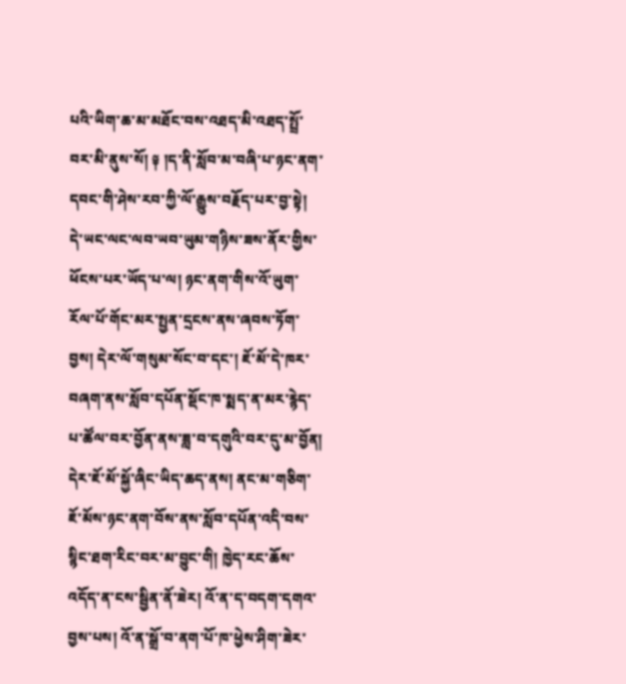པའི་ཡིག་ཆ་མ་མཐོང་བས་འཐད་མི་འཐད་སྤྲོ་བར་མི་ནུས་སོ། ༈ །ད་ནི་སློབ་མ་བཞི་པ་ཉང་ནག་དབང་གི་ཤེས་རབ་ཀྱི་ལོ་རྒྱུས་བརྗོད་པར་བྱ་སྟེ། དེ་ཡང་ལང་ལབ་ཡབ་ཡུམ་གཉིས་ཟས་ནོར་གྱིས་ཕོངས་པར་ཡོད་པ་ལ། ཉང་ནག་གིས་འོ་ཡུག་རོལ་པོ་གོང་མར་སྤྱན་དྲངས་ནས་ཞབས་ཏོག་བྱས། དེར་ལོ་གསུམ་སོང་བ་དང་། ཇོ་མོ་དེ་ཁར་བཞག་ནས་སློབ་དཔོན་སྡོང་ཁ་སྨད་ན་མར་རྙེད་པ་ཚོལ་བར་བྱོན་ནས་ཟླ་བ་དགུའི་བར་དུ་མ་བྱོན། དེར་ཇོ་མོ་སྐྱོ་ཞིང་ཡིད་ཆད་ནས། ནང་མ་གཅིག་ཇོ་མོས་ཉང་ནག་བོས་ནས་སློབ་དཔོན་འདི་བས་སྙིང་ཐག་རིང་བར་མ་བྱུང་གི། ཁྱེད་རང་ཆོས་འདོད་ན་ངས་སྦྱིན་ནོ་ཟེར། འོ་ན་ད་བདག་དགའ་བྱས་པས། འོ་ན་སྒྲོ་བ་ནག་པོ་ཁ་ཕྱེས་ཤིག་ཟེར་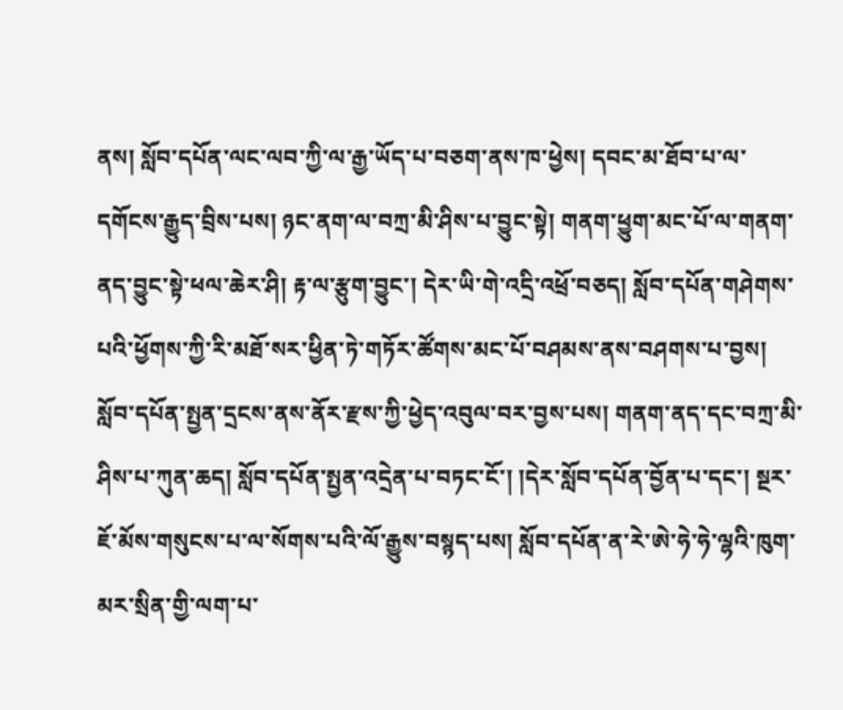ནས། སློབ་དཔོན་ལང་ལབ་ཀྱི་ལ་རྒྱ་ཡོད་པ་བཅག་ནས་ཁ་ཕྱེས། དབང་མ་ཐོབ་པ་ལ་དགོངས་རྒྱུད་བྲིས་པས། ཉང་ནག་ལ་བཀྲ་མི་ཤིས་པ་བྱུང་སྟེ། གནག་ཕྱུག་མང་པོ་ལ་གནག་ནད་བྱུང་སྟེ་ཕལ་ཆེར་ཤི། རྟ་ལ་རྩུག་བྱུང་། དེར་ཡི་གེ་འདྲི་འཕྲོ་བཅད། སློབ་དཔོན་གཤེགས་པའི་ཕྱོགས་ཀྱི་རི་མཐོ་སར་ཕྱིན་ཏེ་གཏོར་ཚོགས་མང་པོ་བཤམས་ནས་བཤགས་པ་བྱས། སློབ་དཔོན་སྤྱན་དྲངས་ནས་ནོར་རྫས་ཀྱི་ཕྱེད་འབུལ་བར་བྱས་པས། གནག་ནད་དང་བཀྲ་མི་ཤིས་པ་ཀུན་ཆད། སློབ་དཔོན་སྤྱན་འདྲེན་པ་བཏང་ངོ་། །དེར་སློབ་དཔོན་བྱོན་པ་དང་། སྔར་ཇོ་མོས་གསུངས་པ་ལ་སོགས་པའི་ལོ་རྒྱུས་བསྙད་པས། སློབ་དཔོན་ན་རེ་ཨེ་ཧེ་ཧེ་ལྷའི་ཁུག་མར་སྲིན་གྱི་ལག་པ་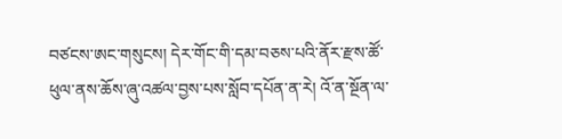བཙངས་ཨང་གསུངས། དེར་གོང་གི་དམ་བཅས་པའི་ནོར་རྫས་ཚོ་ཕུལ་ནས་ཆོས་ཞུ་འཚལ་བྱས་པས་སློབ་དཔོན་ན་རེ། འོ་ན་སྔོན་ལ་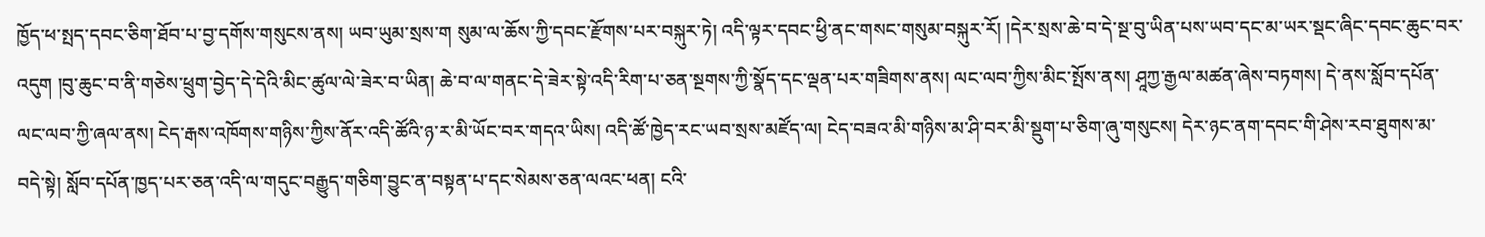ཁྱོད་ཕ་སྤད་དབང་ཅིག་ཐོབ་པ་བྱ་དགོས་གསུངས་ནས། ཡབ་ཡུམ་སྲས་ག སུམ་ལ་ཆོས་ཀྱི་དབང་རྫོགས་པར་བསྐུར་ཏེ། འདི་ལྟར་དབང་ཕྱི་ནང་གསང་གསུམ་བསྐུར་རོ། །དེར་སྲས་ཆེ་བ་དེ་སྔ་བུ་ཡིན་པས་ཡབ་དང་མ་ཡར་སྡང་ཞིང་དབང་ཆུང་བར་འདུག །བུ་ཆུང་བ་ནི་གཅེས་ཕྲུག་བྱེད་དེ་དེའི་མིང་ཚུལ་ལེ་ཟེར་བ་ཡིན། ཆེ་བ་ལ་གནང་དེ་ཟེར་སྟེ་འདི་རིག་པ་ཅན་སྔགས་ཀྱི་སྣོད་དང་ལྡན་པར་གཟིགས་ནས། ལང་ལབ་ཀྱིས་མིང་སྤོས་ནས། ཤཱཀྱ་རྒྱལ་མཚན་ཞེས་བཏགས། དེ་ནས་སློབ་དཔོན་ལང་ལབ་ཀྱི་ཞལ་ནས། ངེད་རྒས་འཁོགས་གཉིས་ཀྱིས་ནོར་འདི་ཚོའི་ཉ་ར་མི་ཡོང་བར་གདའ་ཡིས། འདི་ཚོ་ཁྱེད་རང་ཡབ་སྲས་མཛོད་ལ། ངེད་བཟའ་མི་གཉིས་མ་ཤི་བར་མི་སྡུག་པ་ཅིག་ཞུ་གསུངས། དེར་ཉང་ནག་དབང་གི་ཤེས་རབ་ཐུགས་མ་བདེ་སྟེ། སློབ་དཔོན་ཁྱད་པར་ཅན་འདི་ལ་གདུང་བརྒྱུད་གཅིག་བྱུང་ན་བསྟན་པ་དང་སེམས་ཅན་ལའང་ཕན། ངའི་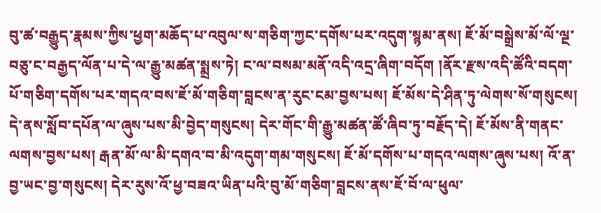བུ་ཚ་བརྒྱུད་རྣམས་ཀྱིས་ཕྱག་མཆོད་པ་འབུལ་ས་གཅིག་ཀྱང་དགོས་པར་འདུག་སྙམ་ནས། ཇོ་མོ་བསྒྲེས་མོ་ལོ་ལྔ་བཅུ་ང་བརྒྱད་ལོན་པ་དེ་ལ་རྒྱུ་མཚན་སྨྲས་ཏེ། ང་ལ་བསམ་མནོ་འདི་འདྲ་ཞིག་བདོག །ནོར་རྫས་འདི་ཚོའི་བདག་པོ་གཅིག་དགོས་པར་གདའ་བས་ཇོ་མོ་གཅིག་བླངས་ན་རུང་ངམ་བྱས་པས། ཇོ་མོས་དེ་ཤིན་ཏུ་ལེགས་སོ་གསུངས། དེ་ནས་སློབ་དཔོན་ལ་ཞུས་པས་མི་བྱེད་གསུངས། དེར་གོང་གི་རྒྱུ་མཚན་ཚོ་ཞིབ་ཏུ་བརྗོད་དེ། ཇོ་མོས་ནི་གནང་ལགས་བྱས་པས། རྒན་མོ་ལ་མི་དགའ་བ་མི་འདུག་གམ་གསུངས། ཇོ་མོ་དགོས་པ་གདའ་ལགས་ཞུས་པས། འོ་ན་བྱ་ཡང་བྱ་གསུངས། དེར་རུས་འོ་ཕྱ་བཟའ་ཡིན་པའི་བུ་མོ་གཅིག་བླངས་ནས་ཇོ་བོ་ལ་ཕུལ་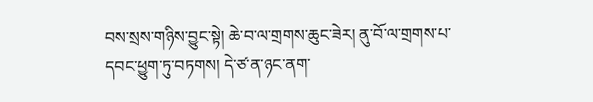བས་སྲས་གཉིས་བྱུང་སྟེ། ཆེ་བ་ལ་གྲགས་ཆུང་ཟེར། ནུ་བོ་ལ་གྲགས་པ་དབང་ཕྱུག་ཏུ་བཏགས། དེ་ཙ་ན་ཉང་ནག་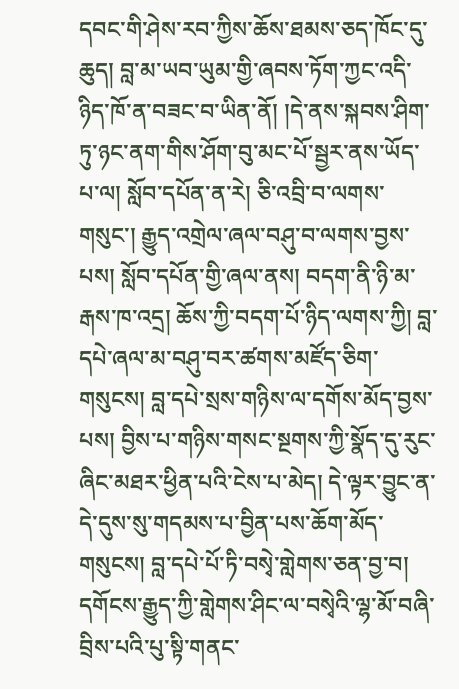དབང་གི་ཤེས་རབ་ཀྱིས་ཆོས་ཐམས་ཅད་ཁོང་དུ་ཆུད། བླ་མ་ཡབ་ཡུམ་གྱི་ཞབས་ཏོག་ཀྱང་འདི་ཉིད་ཁོ་ན་བཟང་བ་ཡིན་ནོ། །དེ་ནས་སྐབས་ཤིག་ཏུ་ཉང་ནག་གིས་ཤོག་བུ་མང་པོ་སྦྱར་ནས་ཡོད་པ་ལ། སློབ་དཔོན་ན་རེ། ཅི་འབྲི་བ་ལགས་གསུང་། རྒྱུད་འགྲེལ་ཞལ་བཤུ་བ་ལགས་བྱས་པས། སློབ་དཔོན་གྱི་ཞལ་ནས། བདག་ནི་ཉི་མ་རྒས་ཁ་འདྲ། ཆོས་ཀྱི་བདག་པོ་ཉིད་ལགས་ཀྱི། བླ་དཔེ་ཞལ་མ་བཤུ་བར་ཚགས་མཛོད་ཅིག་གསུངས། བླ་དཔེ་སྲས་གཉིས་ལ་དགོས་མོད་བྱས་པས། བྱིས་པ་གཉིས་གསང་སྔགས་ཀྱི་སྣོད་དུ་རུང་ཞིང་མཐར་ཕྱིན་པའི་ངེས་པ་མེད། དེ་ལྟར་བྱུང་ན་དེ་དུས་སུ་གདམས་པ་བྱིན་པས་ཆོག་མོད་གསུངས། བླ་དཔེ་པོ་ཏི་བསྭེ་གླེགས་ཅན་བྱ་བ། དགོངས་རྒྱུད་ཀྱི་གླེགས་ཤིང་ལ་བསྭེའི་ལྷ་མོ་བཞི་བྲིས་པའི་པུ་སྟི་གནང་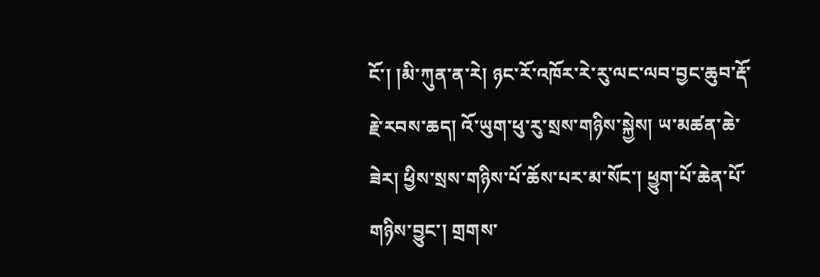ངོ་། །མི་ཀུན་ན་རེ། ཉང་རོ་འཁོར་རེ་རུ་ལང་ལབ་བྱང་ཆུབ་རྡོ་རྗེ་རབས་ཆད། འོ་ཡུག་ཕུ་རུ་སྲས་གཉིས་སྐྱེས། ཡ་མཚན་ཆེ་ཟེར། ཕྱིས་སྲས་གཉིས་པོ་ཆོས་པར་མ་སོང་། ཕྱུག་པོ་ཆེན་པོ་གཉིས་བྱུང་། གྲགས་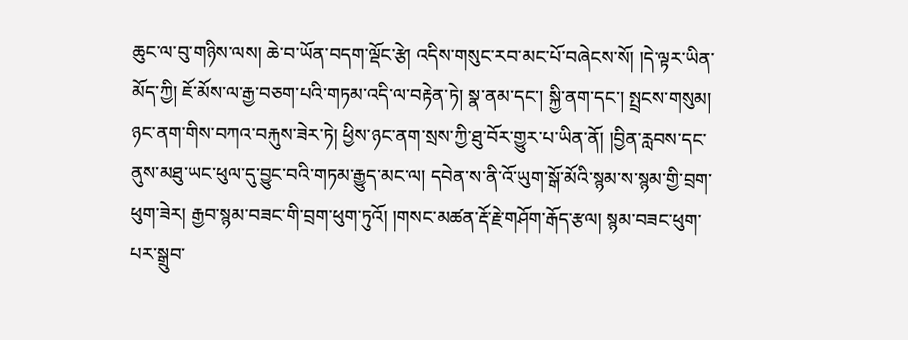ཆུང་ལ་བུ་གཉིས་ལས། ཆེ་བ་ཡོན་བདག་ལྡོང་རྩེ། འདིས་གསུང་རབ་མང་པོ་བཞེངས་སོ། །དེ་ལྟར་ཡིན་མོད་ཀྱི། ཇོ་མོས་ལ་རྒྱ་བཅག་པའི་གཏམ་འདི་ལ་བརྟེན་ཏེ། སྣ་ནམ་དང་། སྐྱི་ནག་དང་། སྤྲངས་གསུམ། ཉང་ནག་གིས་བཀའ་བརྐུས་ཟེར་ཏེ། ཕྱིས་ཉང་ནག་སྲས་ཀྱི་ཐུ་བོར་གྱུར་པ་ཡིན་ནོ། །བྱིན་རླབས་དང་ནུས་མཐུ་ཡང་ཕུལ་དུ་བྱུང་བའི་གཏམ་རྒྱུད་མང་ལ། དབེན་ས་ནི་འོ་ཡུག་སྒོ་མོའི་སྙམ་ས་སྙམ་གྱི་བྲག་ཕུག་ཟེར། རྒྱབ་སྙམ་བཟང་གི་བྲག་ཕུག་ཏུའོ། །གསང་མཚན་རྡོ་རྗེ་གཤོག་རྒོད་རྩལ། སྙམ་བཟང་ཕུག་པར་སྒྲུབ་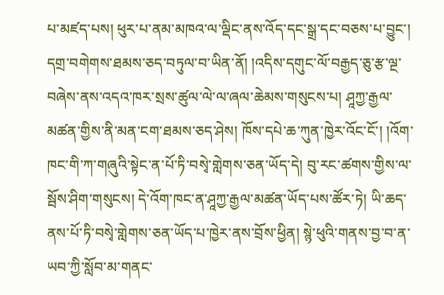པ་མཛད་པས། ཕུར་པ་ནམ་མཁའ་ལ་ལྡིང་ནས་འོད་དང་སྒྲ་དང་བཅས་པ་བྱུང་། དགྲ་བགེགས་ཐམས་ཅད་བཏུལ་བ་ཡིན་ནོ། །འདིས་དགུང་ལོ་བརྒྱད་ཅུ་རྩ་ལྔ་བཞེས་ནས་འདའ་ཁར་སྲས་ཚུལ་ལེ་ལ་ཞལ་ཆེམས་གསུངས་པ། ཤཱཀྱ་རྒྱལ་མཚན་གྱིས་ནི་མན་ངག་ཐམས་ཅད་ཤེས། ཁོས་དཔེ་ཆ་ཀུན་ཁྱེར་འོང་ངོ་། །འོག་ཁང་གི་ཀ་གཞུའི་སྟེང་ན་པོ་ཏི་བསྭེ་གླེགས་ཅན་ཡོད་དེ། བུ་རང་ཚགས་གྱིས་ལ་སྦོས་ཤིག་གསུངས། དེ་འོག་ཁང་ན་ཤཱཀྱ་རྒྱལ་མཚན་ཡོད་པས་ཚོར་ཏེ། ཡི་ཆད་ནས་པོ་ཏི་བསྭེ་གླེགས་ཅན་ཡོད་པ་ཁྱེར་ནས་བྲོས་ཕྱིན། སྙེ་ཕུའི་གནས་བྱ་བ་ན་ཡབ་ཀྱི་སློབ་མ་གནང་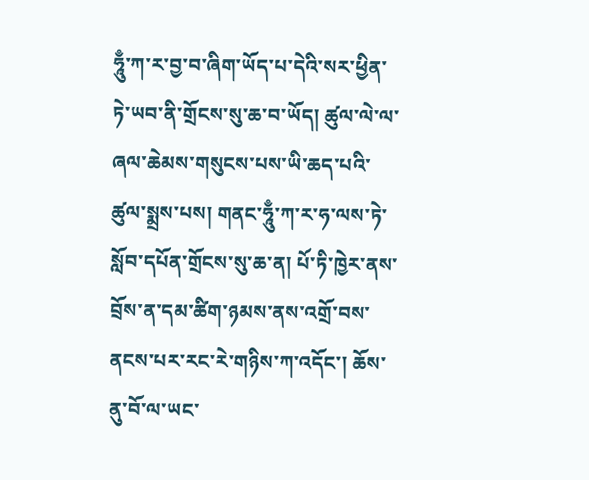ཧཱུྃ་ཀ་ར་བྱ་བ་ཞིག་ཡོད་པ་དེའི་སར་ཕྱིན་ཏེ་ཡབ་ནི་གྲོངས་སུ་ཆ་བ་ཡོད། ཚུལ་ལེ་ལ་ཞལ་ཆེམས་གསུངས་པས་ཡི་ཆད་པའི་ཚུལ་སྨྲས་པས། གནང་ཧཱུྃ་ཀ་ར་ཧ་ལས་ཏེ་སློབ་དཔོན་གྲོངས་སུ་ཆ་ན། པོ་ཏི་ཁྱེར་ནས་བྲོས་ན་དམ་ཚིག་ཉམས་ནས་འགྲོ་བས་ནངས་པར་རང་རེ་གཉིས་ཀ་འདོང་། ཆོས་ནུ་བོ་ལ་ཡང་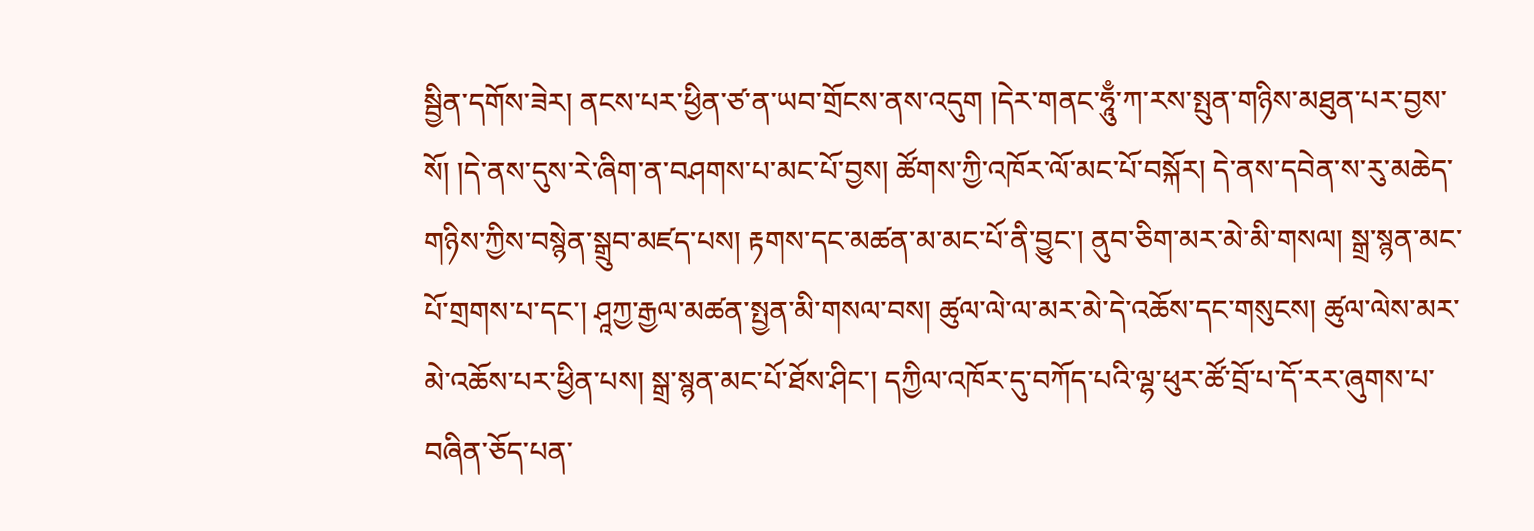སྦྱིན་དགོས་ཟེར། ནངས་པར་ཕྱིན་ཙ་ན་ཡབ་གྲོངས་ནས་འདུག །དེར་གནང་ཧཱུྃ་ཀ་རས་སྤུན་གཉིས་མཐུན་པར་བྱས་སོ། །དེ་ནས་དུས་རེ་ཞིག་ན་བཤགས་པ་མང་པོ་བྱས། ཚོགས་ཀྱི་འཁོར་ལོ་མང་པོ་བསྐོར། དེ་ནས་དབེན་ས་རུ་མཆེད་གཉིས་ཀྱིས་བསྙེན་སྒྲུབ་མཛད་པས། རྟགས་དང་མཚན་མ་མང་པོ་ནི་བྱུང་། ནུབ་ཅིག་མར་མེ་མི་གསལ། སྒྲ་སྙན་མང་པོ་གྲགས་པ་དང་། ཤཱཀྱ་རྒྱལ་མཚན་སྤྱན་མི་གསལ་བས། ཚུལ་ལེ་ལ་མར་མེ་དེ་འཆོས་དང་གསུངས། ཚུལ་ལེས་མར་མེ་འཆོས་པར་ཕྱིན་པས། སྒྲ་སྙན་མང་པོ་ཐོས་ཤིང་། དཀྱིལ་འཁོར་དུ་བཀོད་པའི་ལྷ་ཕུར་ཚོ་བྲོ་པ་དོ་རར་ཞུགས་པ་བཞིན་ཅོད་པན་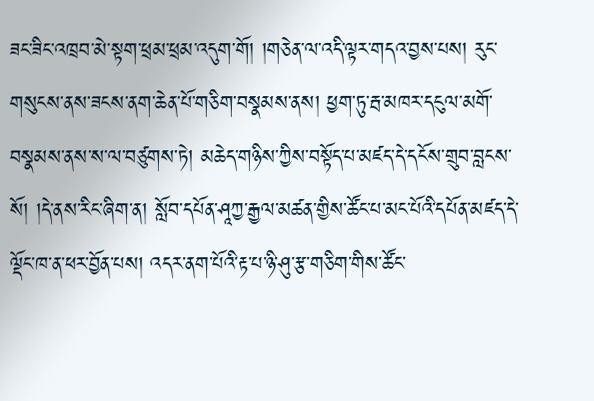ཟང་ཟིང་འཁྲབ་མེ་སྟག་ཕྲམ་ཕྲམ་འདུག་གོ། །གཅེན་ལ་འདི་ལྟར་གདའ་བྱས་པས། རུང་གསུངས་ནས་ཟངས་ནག་ཆེན་པོ་གཅིག་བསྣམས་ནས། ཕྱག་ཏུ་རྦ་མཁར་དངུལ་མགོ་བསྣམས་ནས་ས་ལ་བཙུགས་ཏེ། མཆེད་གཉིས་ཀྱིས་བསྟོད་པ་མཛད་དེ་དངོས་གྲུབ་བླངས་སོ། །དེ་ནས་རིང་ཞིག་ན། སློབ་དཔོན་ཤཱཀྱ་རྒྱལ་མཚན་གྱིས་ཚོང་པ་མང་པོའི་དཔོན་མཛད་དེ་ལྡོང་ཁ་ན་ཕར་བྱོན་པས། འདར་ནག་པོའི་རྟ་པ་ཉི་ཤུ་རྩ་གཅིག་གིས་ཚོང་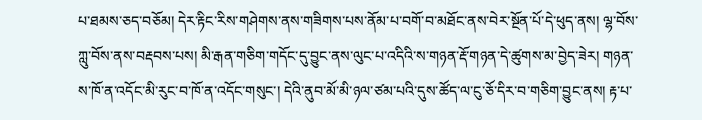པ་ཐམས་ཅད་བཅོམ། དེར་རྟིང་རིས་གཤེགས་ནས་གཟིགས་པས་ནོམ་པ་བགོ་བ་མཐོང་ནས་བེར་སྔོན་པོ་དེ་ཕུད་ནས། ལྷ་བོས་ཀླུ་བོས་ནས་བརྡབས་པས། མི་རྒན་གཅིག་གདོང་དུ་བྱུང་ནས་ལུང་པ་འདིའི་ས་གཉན་རྡོ་གཉན་དེ་ཚུགས་མ་བྱེད་ཟེར། གཉན་ས་ཁོ་ན་འདོང་མི་རུང་བ་ཁོ་ན་འདོང་གསུང་། དེའི་ནུབ་མོ་མི་ཉལ་ཙམ་པའི་དུས་ཚོད་ལ་ངུ་ཅོ་དིར་བ་གཅིག་བྱུང་ནས། རྟ་པ་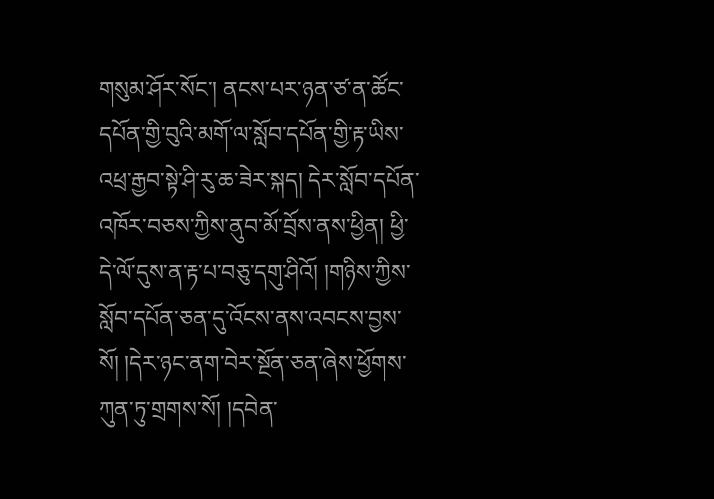གསུམ་ཤོར་སོང་། ནངས་པར་ཉན་ཙ་ན་ཚོང་དཔོན་གྱི་བུའི་མགོ་ལ་སློབ་དཔོན་གྱི་རྟ་ཡིས་འཕྲ་རྒྱབ་སྟེ་ཤི་རུ་ཆ་ཟེར་སྐད། དེར་སློབ་དཔོན་འཁོར་བཅས་ཀྱིས་ནུབ་མོ་བྲོས་ནས་ཕྱིན། ཕྱི་དེ་ལོ་དུས་ན་རྟ་པ་བཅུ་དགུ་ཤིའོ། །གཉིས་ཀྱིས་སློབ་དཔོན་ཅན་དུ་འོངས་ནས་འབངས་བྱས་སོ། །དེར་ཉང་ནག་བེར་སྔོན་ཅན་ཞེས་ཕྱོགས་ཀུན་ཏུ་གྲགས་སོ། །དབེན་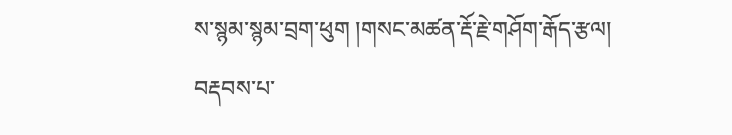ས་སྙམ་སྙམ་བྲག་ཕུག །གསང་མཚན་རྡོ་རྗེ་གཤོག་རྒོད་རྩལ། བརྡབས་པ་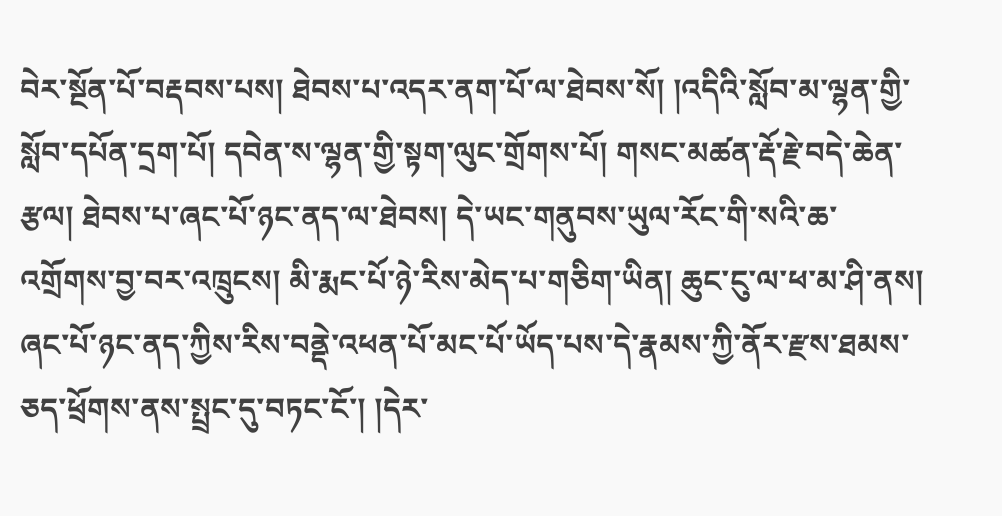བེར་སྔོན་པོ་བརྡབས་པས། ཐེབས་པ་འདར་ནག་པོ་ལ་ཐེབས་སོ། །འདིའི་སློབ་མ་ལྷན་གྱི་སློབ་དཔོན་དྲག་པོ། དབེན་ས་ལྷན་གྱི་སྟག་ལུང་གྲོགས་པོ། གསང་མཚན་རྡོ་རྗེ་བདེ་ཆེན་རྩལ། ཐེབས་པ་ཞང་པོ་ཉང་ནད་ལ་ཐེབས། དེ་ཡང་གནུབས་ཡུལ་རོང་གི་སའི་ཆ་འགྲོགས་བྱ་བར་འཁྲུངས། མི་རྨང་པོ་ཉེ་རིས་མེད་པ་གཅིག་ཡིན། ཆུང་ངུ་ལ་ཕ་མ་ཤི་ནས། ཞང་པོ་ཉང་ནད་ཀྱིས་རིས་བནྡེ་འཕན་པོ་མང་པོ་ཡོད་པས་དེ་རྣམས་ཀྱི་ནོར་རྫས་ཐམས་ཅད་ཕྲོགས་ནས་སྤྲང་དུ་བཏང་ངོ་། །དེར་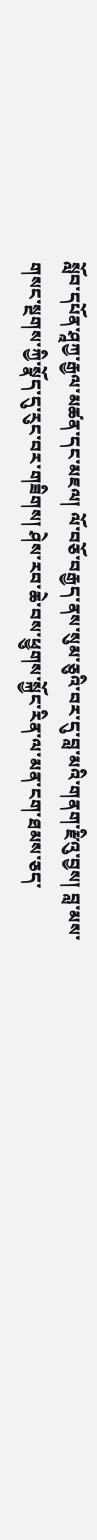སློབ་དཔོན་ཤཱཀྱ་རྒྱལ་མཚན་དང་མཇལ། ལོ་བཅོ་བརྒྱད་ནས་སུམ་ཅུའི་བར་དུ་བླ་མའི་གནག་རྫིའུ་བྱས། བླ་མས་གསང་སྔགས་ཀྱི་སྣོད་དུ་རུང་བར་གཟིགས། ཤེས་རབ་ཆེ་བས་ཕྱུགས་སྐྱོང་རིན་ལ་མན་ངག་ཐམས་ཅད་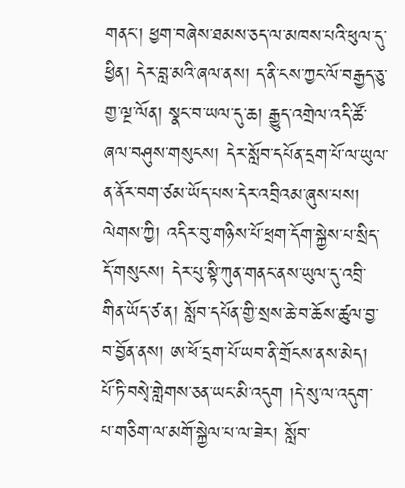གནང་། ཕྱག་བཞེས་ཐམས་ཅད་ལ་མཁས་པའི་ཕུལ་དུ་ཕྱིན། དེར་བླ་མའི་ཞལ་ནས། ད་ནི་ངས་ཀྱང་ལོ་བརྒྱད་ཅུ་གྱ་ལྔ་ལོན། སྣང་བ་ཡལ་དུ་ཆ། རྒྱུད་འགྲེལ་འདི་ཚོ་ཞལ་བཤུས་གསུངས། དེར་སློབ་དཔོན་དྲག་པོ་ལ་ཡུལ་ན་ནོར་བག་ཙམ་ཡོད་པས་དེར་འབྲིའམ་ཞུས་པས། ལེགས་ཀྱི། འདིར་བུ་གཉིས་པོ་ཕྲག་དོག་སྐྱེས་པ་སྲིད་དོ་གསུངས། དེར་པུ་སྟི་ཀུན་གནང་ནས་ཡུལ་དུ་འབྲི་གིན་ཡོད་ཙ་ན། སློབ་དཔོན་གྱི་སྲས་ཆེ་བ་ཆོས་ཚུལ་བྱ་བ་བྱོན་ནས། ཨ་ཕོ་དྲག་པོ་ཡབ་ནི་གྲོངས་ནས་མེད། པོ་ཏི་བསྭེ་གླེགས་ཅན་ཡང་མི་འདུག །དེ་སུ་ལ་འདུག་པ་གཅིག་ལ་མགོ་སྐྱེལ་པ་ལ་ཟེར། སློབ་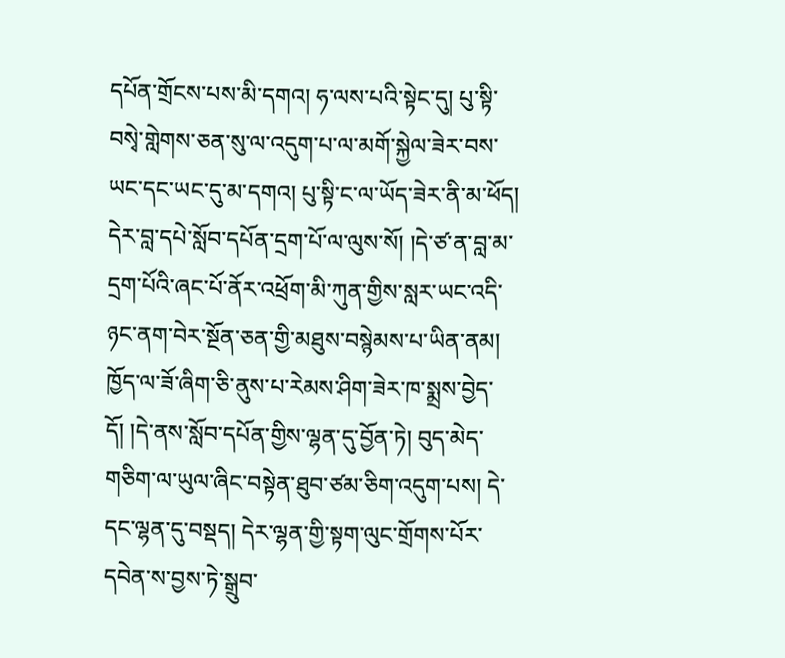དཔོན་གྲོངས་པས་མི་དགའ། ཧ་ལས་པའི་སྟེང་དུ། པུ་སྟི་བསྭེ་གླེགས་ཅན་སུ་ལ་འདུག་པ་ལ་མགོ་སྐྱེལ་ཟེར་བས་ཡང་དང་ཡང་དུ་མ་དགའ། པུ་སྟི་ང་ལ་ཡོད་ཟེར་ནི་མ་ཕོད། དེར་བླ་དཔེ་སློབ་དཔོན་དྲག་པོ་ལ་ལུས་སོ། །དེ་ཙ་ན་བླ་མ་དྲག་པོའི་ཞང་པོ་ནོར་འཕྲོག་མི་ཀུན་གྱིས་སླར་ཡང་འདི་ཉང་ནག་བེར་སྔོན་ཅན་གྱི་མཐུས་བསྙེམས་པ་ཡིན་ནམ། ཁྱོད་ལ་ཟོ་ཞིག་ཅི་ནུས་པ་རེམས་ཤིག་ཟེར་ཁ་སྨྲས་བྱེད་དོ། །དེ་ནས་སློབ་དཔོན་གྱིས་ལྷན་དུ་བྱོན་ཏེ། བུད་མེད་གཅིག་ལ་ཡུལ་ཞིང་བསྟེན་ཐུབ་ཙམ་ཅིག་འདུག་པས། དེ་དང་ལྷན་དུ་བསྡད། དེར་ལྷན་གྱི་སྟག་ལུང་གྲོགས་པོར་དབེན་ས་བྱས་ཏེ་སྒྲུབ་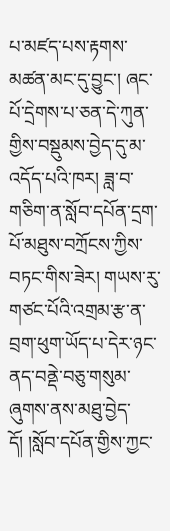པ་མཛད་པས་རྟགས་མཚན་མང་དུ་བྱུང་། ཞང་པོ་དྲེགས་པ་ཅན་དེ་ཀུན་གྱིས་བསྡུམས་བྱེད་དུ་མ་འདོད་པའི་ཁར། ཟླ་བ་གཅིག་ན་སློབ་དཔོན་དྲག་པོ་མཐུས་བཀྲོངས་ཀྱིས་བཏང་གིས་ཟེར། གཡས་རུ་གཙང་པོའི་འགྲམ་རྩ་ན་བྲག་ཕུག་ཡོད་པ་དེར་ཉང་ནད་བནྡེ་བཅུ་གསུམ་ཞུགས་ནས་མཐུ་བྱེད་དོ། །སློབ་དཔོན་གྱིས་ཀྱང་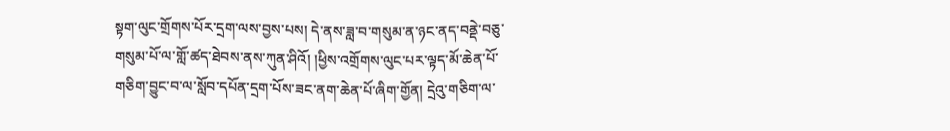སྟག་ལུང་གྲོགས་པོར་དྲག་ལས་བྱས་པས། དེ་ནས་ཟླ་བ་གསུམ་ན་ཉང་ནད་བནྡེ་བཅུ་གསུམ་པོ་ལ་གློ་ཚད་ཐེབས་ནས་ཀུན་ཤིའོ། །ཕྱིས་འགྲོགས་ལུང་པར་ལྟད་མོ་ཆེན་པོ་གཅིག་བྱུང་བ་ལ་སློབ་དཔོན་དྲག་པོས་ཟང་ནག་ཆེན་པོ་ཞིག་གྱོན། དྲེའུ་གཅིག་ལ་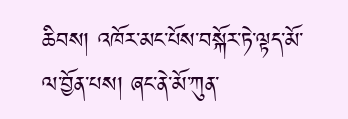ཆིབས། འཁོར་མང་པོས་བསྐོར་ཏེ་ལྟད་མོ་ལ་བྱོན་པས། ཞང་ནེ་མོ་ཀུན་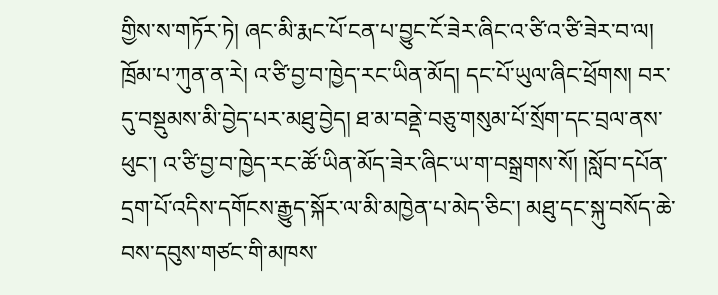གྱིས་ས་གཏོར་ཏེ། ཞང་མི་རྨང་པོ་ངན་པ་བྱུང་ངོ་ཟེར་ཞིང་འ་ཙི་འ་ཙི་ཟེར་བ་ལ། ཁྲོམ་པ་ཀུན་ན་རེ། འ་ཙི་བྱ་བ་ཁྱེད་རང་ཡིན་མོད། དང་པོ་ཡུལ་ཞིང་ཕྲོགས། བར་དུ་བསྡུམས་མི་བྱེད་པར་མཐུ་བྱེད། ཐ་མ་བནྡེ་བཅུ་གསུམ་པོ་སྲོག་དང་བྲལ་ནས་ཕུང་། འ་ཙི་བྱ་བ་ཁྱེད་རང་ཚོ་ཡིན་མོད་ཟེར་ཞིང་ཡ་ག་བསྒྲགས་སོ། །སློབ་དཔོན་དྲག་པོ་འདིས་དགོངས་རྒྱུད་སྐོར་ལ་མི་མཁྱེན་པ་མེད་ཅིང་། མཐུ་དང་སྐུ་བསོད་ཆེ་བས་དབུས་གཙང་གི་མཁས་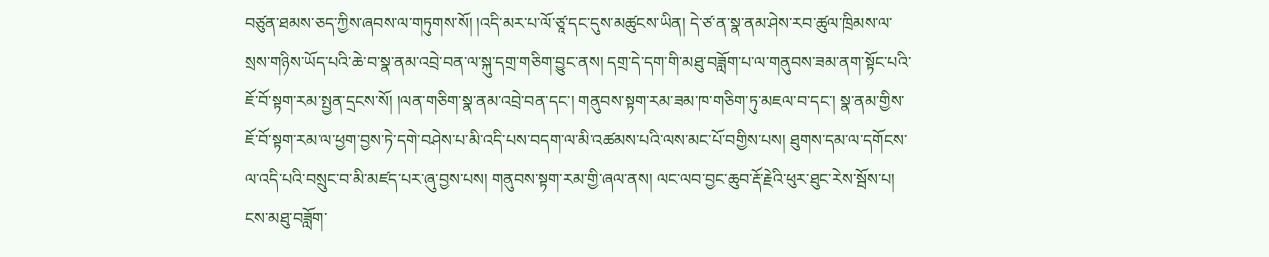བཙུན་ཐམས་ཅད་ཀྱིས་ཞབས་ལ་གཏུགས་སོ། །འདི་མར་པ་ལོ་ཙཱ་དང་དུས་མཚུངས་ཡིན། དེ་ཙ་ན་སྣ་ནམ་ཤེས་རབ་ཚུལ་ཁྲིམས་ལ་སྲས་གཉིས་ཡོད་པའི་ཆེ་བ་སྣ་ནམ་འབྲེ་བན་ལ་སྐུ་དགྲ་གཅིག་བྱུང་ནས། དགྲ་དེ་དག་གི་མཐུ་བཟློག་པ་ལ་གནུབས་ཟམ་ནག་སྟོང་པའི་ཇོ་བོ་སྟག་རམ་སྤྱན་དྲངས་སོ། །ལན་གཅིག་སྣ་ནམ་འབྲེ་བན་དང་། གནུབས་སྟག་རམ་ཟམ་ཁ་གཅིག་ཏུ་མཇལ་བ་དང་། སྣ་ནམ་གྱིས་ཇོ་བོ་སྟག་རམ་ལ་ཕྱག་བྱས་ཏེ་དགེ་བཤེས་པ་མི་འདི་པས་བདག་ལ་མི་འཚམས་པའི་ལས་མང་པོ་བགྱིས་པས། ཐུགས་དམ་ལ་དགོངས་ལ་འདི་པའི་བསྲུང་བ་མི་མཛད་པར་ཞུ་བྱས་པས། གནུབས་སྟག་རམ་གྱི་ཞལ་ནས། ལང་ལབ་བྱང་ཆུབ་རྡོ་རྗེའི་ཕུར་ཐུང་རེས་སྦོས་པ། ངས་མཐུ་བཟློག་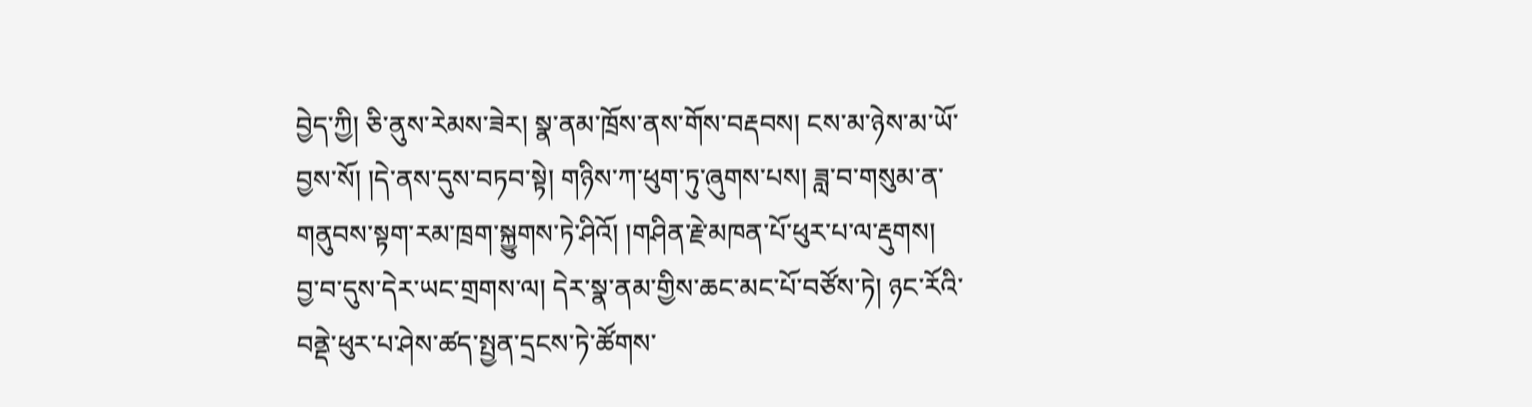བྱེད་ཀྱི། ཅི་ནུས་རེམས་ཟེར། སྣ་ནམ་ཁྲོས་ནས་གོས་བརྡབས། ངས་མ་ཉེས་མ་ཡོ་བྱས་སོ། །དེ་ནས་དུས་བཏབ་སྟེ། གཉིས་ཀ་ཕུག་ཏུ་ཞུགས་པས། ཟླ་བ་གསུམ་ན་གནུབས་སྟག་རམ་ཁྲག་སྐྱུགས་ཏེ་ཤིའོ། །གཤིན་རྗེ་མཁན་པོ་ཕུར་པ་ལ་རྡུགས། བྱ་བ་དུས་དེར་ཡང་གྲགས་ལ། དེར་སྣ་ནམ་གྱིས་ཆང་མང་པོ་བཙོས་ཏེ། ཉང་རོའི་བནྡེ་ཕུར་པ་ཤེས་ཚད་སྤྱན་དྲངས་ཏེ་ཚོགས་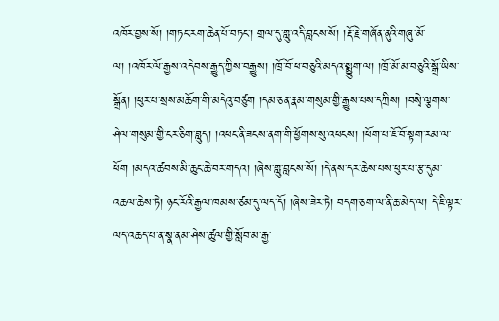འཁོར་བྱས་སོ། །གཏང་རག་ཆེན་པོ་བཏང་། གྲལ་དུ་གླུ་འདི་བླངས་སོ། །རྡོ་རྗེ་གཞོན་ནུའི་གཞུ་མོ་ལ། །འཁོར་ལོ་རྒྱས་འདེབས་རྒྱུད་ཀྱིས་བརྒྱུས། །ཁྲོ་བོ་ཕ་བཅུའི་མདའ་སྨྱུག་ལ། །ཁྲོ་མོ་མ་བཅུའི་སྒྲོ་ཡིས་སྒྲོན། །ཕུར་པ་སྲས་མཆོག་གི་མདེའུ་བཙུག །དམ་ཅན་རྣམ་གསུམ་གྱི་རྒྱུས་པས་དཀྲིས། །བསྭེ་ལྕགས་ཤེལ་གསུམ་གྱི་ངར་ཅིག་བླུད། །འཕང་ནི་ཟངས་ནག་གི་ཕྱོགས་སུ་འཕངས། །ཕོག་པ་ཇོ་བོ་སྟག་རམ་ལ་ཕོག །མདའ་ཚབས་མི་ཆུང་ཆེ་བར་གདའ། །ཞེས་གླུ་བླངས་སོ། །དེ་ནས་དར་ཆེས་པས་ཕུར་པ་རྩ་དུམ་འཆལ་ཆེས་ཏེ། ཉང་རོའི་རྒྱལ་ཁམས་ཙམ་དུ་ལད་དོ། །ཞེས་ཟེར་ཏེ། བདག་ཅག་ལ་ནི་ཆ་མེད་ལ། དེ་ཇི་ལྟར་ལད་འཆད་པ་ན་སྣ་ནམ་ཤེས་ཚུལ་གྱི་སློབ་མ་རྒྱ་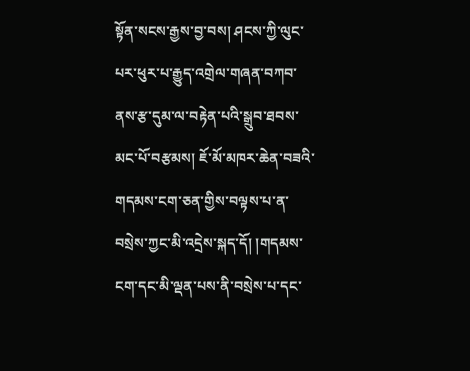སྟོན་སངས་རྒྱས་བྱ་བས། ཤངས་ཀྱི་ལུང་པར་ཕུར་པ་རྒྱུད་འགྲེལ་གཞན་བཀབ་ནས་རྩ་དུམ་ལ་བརྟེན་པའི་སྒྲུབ་ཐབས་མང་པོ་བརྩམས། ཇོ་མོ་མཁར་ཆེན་བཟའི་གདམས་ངག་ཅན་གྱིས་བལྟས་པ་ན་བསྲེས་ཀྱང་མི་འདྲེས་སྐད་དོ། །གདམས་ངག་དང་མི་ལྡན་པས་ནི་བསྲེས་པ་དང་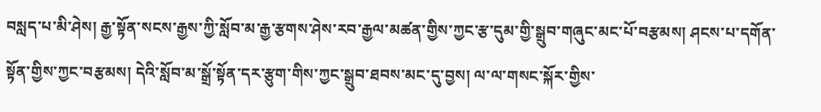བསླད་པ་མི་ཤེས། རྒྱ་སྟོན་སངས་རྒྱས་ཀྱི་སློབ་མ་རྒྱ་རྩགས་ཤེས་རབ་རྒྱལ་མཚན་གྱིས་ཀྱང་རྩ་དུམ་གྱི་སྒྲུབ་གཞུང་མང་པོ་བརྩམས། ཤངས་པ་དགོན་སྟོན་གྱིས་ཀྱང་བརྩམས། དེའི་སློབ་མ་སྒྲོ་སྟོན་དར་རྩུག་གིས་ཀྱང་སྒྲུབ་ཐབས་མང་དུ་བྱས། ལ་ལ་གསང་སྐོར་གྱིས་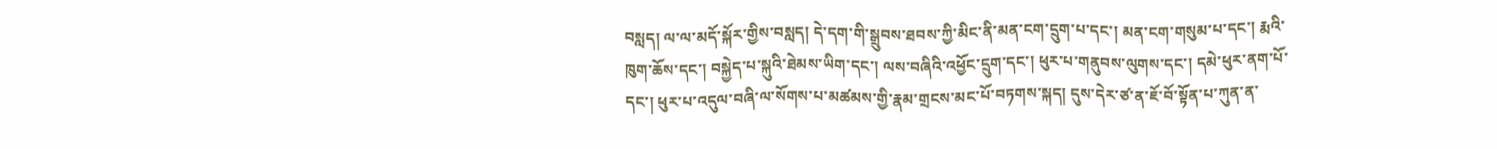བསླད། ལ་ལ་མདོ་སྐོར་གྱིས་བསླད། དེ་དག་གི་སྒྲུབས་ཐབས་ཀྱི་མིང་ནི་མན་ངག་དྲུག་པ་དང་། མན་ངག་གསུམ་པ་དང་། རྨའི་ཁུག་ཆོས་དང་། བསྐྱེད་པ་སྐུའི་ཐེམས་ཡིག་དང་། ལས་བཞིའི་འཕྱོང་དྲུག་དང་། ཕུར་པ་གནུབས་ལུགས་དང་། དམེ་ཕུར་ནག་པོ་དང་། ཕུར་པ་འདུལ་བཞི་ལ་སོགས་པ་མཚམས་གྱི་རྣམ་གྲངས་མང་པོ་བཏགས་སྐད། དུས་དེར་ཙ་ན་ཇོ་བོ་སྟོན་པ་ཀུན་ན་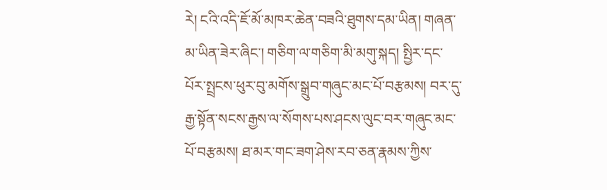རེ། ངའི་འདི་ཇོ་མོ་མཁར་ཆེན་བཟའི་ཐུགས་དམ་ཡིན། གཞན་མ་ཡིན་ཟེར་ཞིང་། གཅིག་ལ་གཅིག་མི་མགུ་སྐད། སྤྱིར་དང་པོར་སྤྲངས་ཕུར་བུ་མགོས་སྒྲུབ་གཞུང་མང་པོ་བརྩམས། བར་དུ་རྒྱ་སྟོན་སངས་རྒྱས་ལ་སོགས་པས་ཤངས་ལུང་བར་གཞུང་མང་པོ་བརྩམས། ཐ་མར་གང་ཟག་ཤེས་རབ་ཅན་རྣམས་ཀྱིས་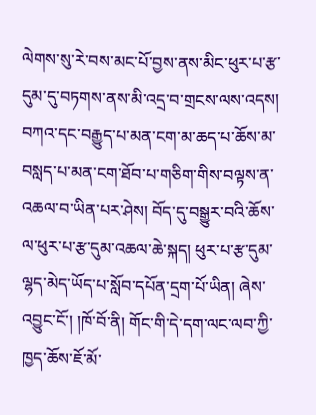ལེགས་སུ་རེ་བས་མང་པོ་བྱས་ནས་མིང་ཕུར་པ་རྩ་དུམ་དུ་བཏགས་ནས་མི་འདྲ་བ་གྲངས་ལས་འདས། བཀའ་དང་བརྒྱུད་པ་མན་ངག་མ་ཆད་པ་ཆོས་མ་བསླད་པ་མན་ངག་ཐོབ་པ་གཅིག་གིས་བལྟས་ན་འཆལ་བ་ཡིན་པར་ཤེས། བོད་དུ་བསྒྱུར་བའི་ཆོས་ལ་ཕུར་པ་རྩ་དུམ་འཆལ་ཆེ་སྐད། ཕུར་པ་རྩ་དུམ་ལྷད་མེད་ཡོད་པ་སློབ་དཔོན་དྲག་པོ་ཡིན། ཞེས་འབྱུང་ངོ་། །ཁོ་བོ་ནི། གོང་གི་དེ་དག་ལང་ལབ་ཀྱི་ཁྱད་ཆོས་ཇོ་མོ་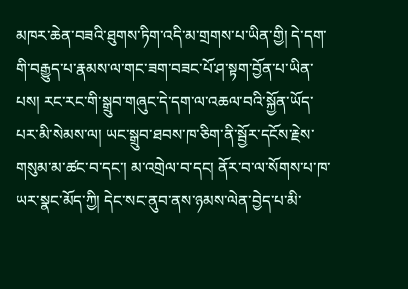མཁར་ཆེན་བཟའི་ཐུགས་ཏིག་འདི་མ་གྲགས་པ་ཡིན་གྱི། དེ་དག་གི་བརྒྱུད་པ་རྣམས་ལ་གང་ཟག་བཟང་པོ་ཤ་སྟག་བྱོན་པ་ཡིན་པས། རང་རང་གི་སྒྲུབ་གཞུང་དེ་དག་ལ་འཆལ་བའི་སྐྱོན་ཡོད་པར་མི་སེམས་ལ། ཡང་སྒྲུབ་ཐབས་ཁ་ཅིག་ནི་སྦྱོར་དངོས་རྗེས་གསུམ་མ་ཚང་བ་དང་། མ་འགྲེལ་བ་དང། ནོར་བ་ལ་སོགས་པ་ཁ་ཡར་སྣང་མོད་ཀྱི། དེང་སང་ནུབ་ནས་ཉམས་ལེན་བྱེད་པ་མི་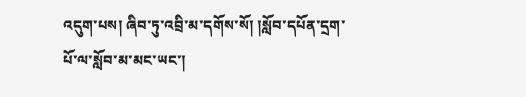འདུག་པས། ཞིབ་ཏུ་འབྲི་མ་དགོས་སོ། །སློབ་དཔོན་དྲག་པོ་ལ་སློབ་མ་མང་ཡང་།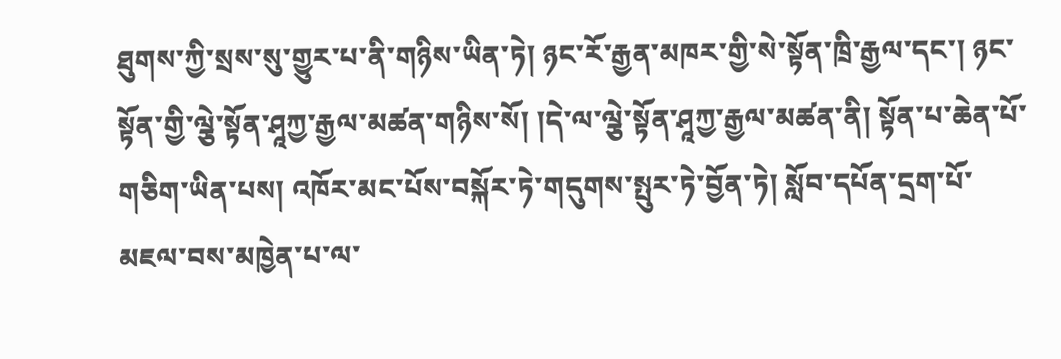ཐུགས་ཀྱི་སྲས་སུ་གྱུར་པ་ནི་གཉིས་ཡིན་ཏེ། ཉང་རོ་རྒྱན་མཁར་གྱི་སེ་སྟོན་ཁྲི་རྒྱལ་དང་། ཉང་སྟོན་གྱི་ལྕེ་སྟོན་ཤཱཀྱ་རྒྱལ་མཚན་གཉིས་སོ། །དེ་ལ་ལྕེ་སྟོན་ཤཱཀྱ་རྒྱལ་མཚན་ནི། སྟོན་པ་ཆེན་པོ་གཅིག་ཡིན་པས། འཁོར་མང་པོས་བསྐོར་ཏེ་གདུགས་སྤུར་ཏེ་བྱོན་ཏེ། སློབ་དཔོན་དྲག་པོ་མཇལ་བས་མཁྱེན་པ་ལ་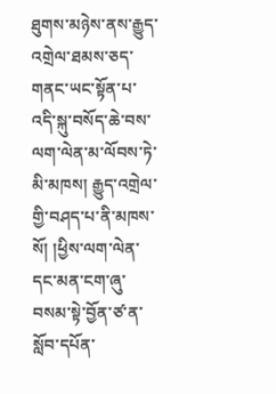ཐུགས་མཉེས་ནས་རྒྱུད་འགྲེལ་ཐམས་ཅད་གནང་ཡང་སྟོན་པ་འདི་སྐུ་བསོད་ཆེ་བས་ལག་ལེན་མ་ལོབས་ཏེ་མི་མཁས། རྒྱུད་འགྲེལ་གྱི་བཤད་པ་ནི་མཁས་སོ། །ཕྱིས་ལག་ལེན་དང་མན་ངག་ཞུ་བསམ་སྟེ་བྱོན་ཙ་ན་སློབ་དཔོན་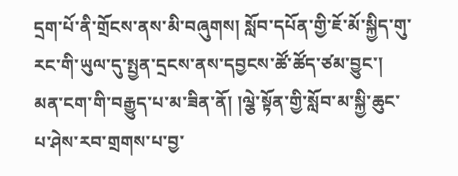དྲག་པོ་ནི་གྲོངས་ནས་མི་བཞུགས། སློབ་དཔོན་གྱི་ཇོ་མོ་སྐྱིད་གུ་རང་གི་ཡུལ་དུ་སྤྱན་དྲངས་ནས་དབྱངས་ཚོ་ཚོད་ཙམ་བྱུང་། མན་ངག་གི་བརྒྱུད་པ་མ་ཟིན་ནོ། །ལྕེ་སྟོན་གྱི་སློབ་མ་སྐྱི་ཆུང་པ་ཤེས་རབ་གྲགས་པ་བྱ་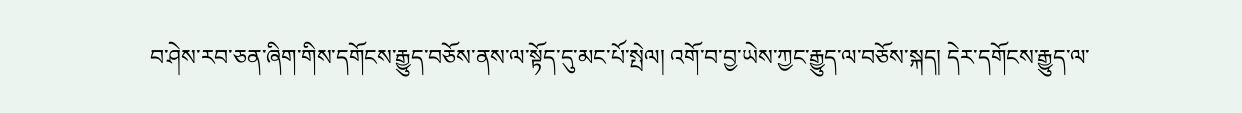བ་ཤེས་རབ་ཅན་ཞིག་གིས་དགོངས་རྒྱུད་བཅོས་ནས་ལ་སྟོད་དུ་མང་པོ་སྤེལ། འགོ་བ་བྱ་ཡེས་ཀྱང་རྒྱུད་ལ་བཅོས་སྐད། དེར་དགོངས་རྒྱུད་ལ་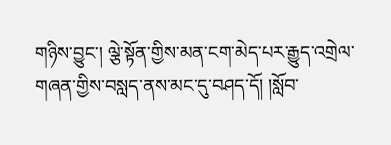གཉིས་བྱུང་། ལྕེ་སྟོན་གྱིས་མན་ངག་མེད་པར་རྒྱུད་འགྲེལ་གཞན་གྱིས་བསླད་ནས་མང་དུ་བཤད་དོ། །སློབ་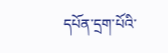དཔོན་དྲག་པོའི་